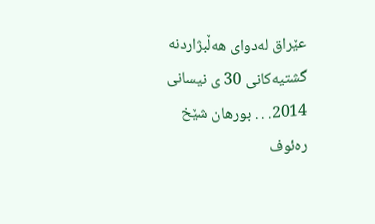عێراق له‌دوای هه‌ڵبژاردنه‌ گشتیه‌كانی 30 ی نیسانی 2014. . . بورهان شێخ ره‌ئوف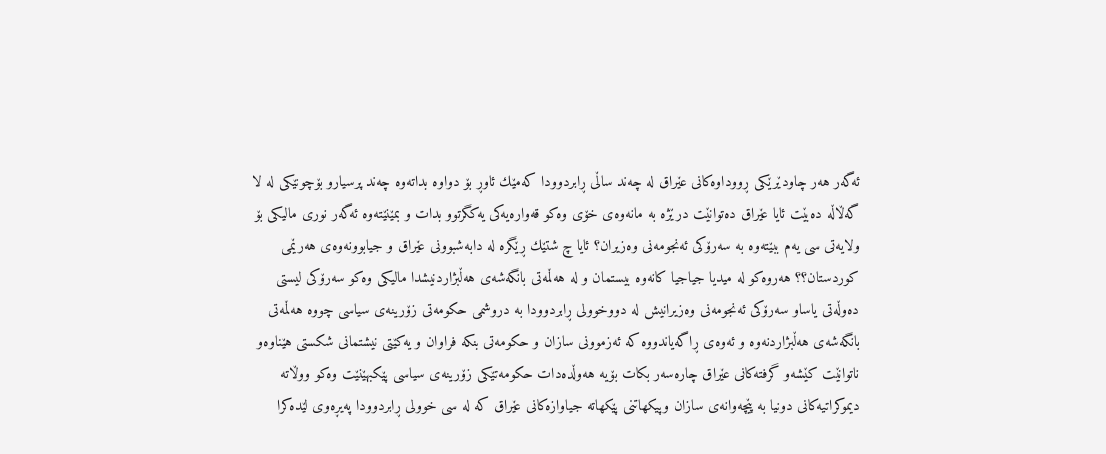ئه‌گه‌ر هه‌ر چاودێرێكی ڕووداوه‌كانی عێراق له‌ چه‌ند ساڵی ڕابردوودا كه‌مێك ئاوڕ بۆ دواوه‌ بداته‌وه‌ چه‌ند پرسیارو بۆچونێكی له‌ لا گه‌ڵاڵه‌ ده‌بێت ئایا عێراق ده‌توانێت درێژه‌ به‌ مانه‌وه‌ی خۆی وه‌كو قه‌واره‌یه‌كی یه‌كگرتوو بدات و بمێنێته‌وه‌ ئه‌گه‌ر نوری مالیكی بۆ ولایه‌تی سی یه‌م ببێته‌وه‌ به‌ سه‌رۆكی ئه‌نجومه‌نی وه‌زیران؟ ئایا چ شتێك ڕێگره‌ له‌ دابه‌شبوونی عێراق و جیابوونه‌وه‌ی هه‌رێمی كوردستان؟؟ هه‌روه‌كو له‌ میدیا جیاجیا كانه‌وه‌ بیستمان و له‌ هه‌ڵمه‌تی بانگه‌شه‌ی هه‌ڵبژاردنیشدا مالیكی وه‌كو سه‌رۆكی لیستی ده‌وڵه‌تی یاساو سه‌رۆكی ئه‌نجومه‌نی وه‌زیرانیش له‌ دووخوولی ڕابردوودا به‌ دروشمی حكومه‌تی زۆرینه‌ی سیاسی چووه‌ هه‌ڵمه‌تی بانگه‌شه‌ی هه‌ڵبژاردنه‌وه‌ و ئه‌وه‌ی ڕاگه‌یاندووه‌ كه‌ ئه‌زموونی سازان و حكومه‌تی بنكه‌ فراوان و یه‌كێتی نیشتمانی شكستی هێناوه‌و ناتوانێت كێشه‌و گرفته‌كانی عێراق چاره‌سه‌ر بكات بۆیه‌ هه‌وڵده‌دات حكومه‌تێكی زۆرینه‌ی سیاسی پێكبهێنێت وه‌كو ووڵاته‌ دیموكراتیه‌كانی دونیا به‌ پێچه‌وانه‌ی سازان وپیكهاتنی پێكهاته‌ جیاوازه‌كانی عێراق كه‌ له‌ سی خوولی ڕابردوودا په‌یڕه‌وی لێده‌كرا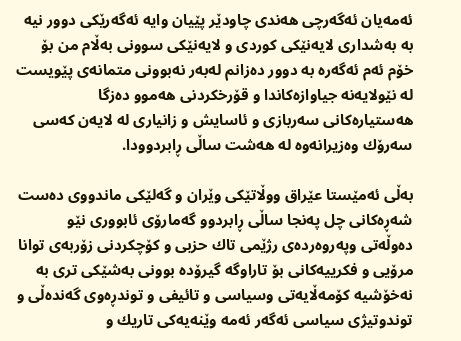ئه‌مه‌یان ئه‌گه‌رچی هه‌ندی چاودێر پێیان وایه‌ ئه‌گه‌رێكی دوور نیه‌ به‌ به‌شداری لایه‌نێكی كوردی و لایه‌نێكی سوونی به‌ڵام من بۆ خۆم ئه‌م ئه‌گه‌ره‌ به‌ دوور ده‌زانم له‌به‌ر نه‌بوونی متمانه‌ی پێویست له‌ نێولایه‌نه‌ جیاوازه‌كاندا و قۆرخكردنی هه‌موو ده‌زگا هه‌ستیاره‌كانی سه‌ربازی و ئاسایش و زانیاری له‌ لایه‌ن كه‌سی سه‌رۆك وه‌زیرانه‌وه‌ له‌ هه‌شت ساڵی ڕابردوودا.

به‌ڵی ئه‌مێستا عێراق ووڵاتێكی وێران و گه‌لێكی ماندووی ده‌ست شه‌ڕه‌كانی چل په‌نجا ساڵی ڕابردوو گه‌مارۆی ئابووری نێو ده‌وڵه‌تی وپه‌روه‌رده‌ی رژێمی تاك حزبی و كۆچكردنی زۆربه‌ی توانا مرۆیی و فكرییه‌كانی بۆ تاراوگه‌ گیرۆده‌ بوونی به‌شێكی تری به‌ نه‌خۆشیه‌ كۆمه‌ڵایه‌تی وسیاسی و تائیفی و توندڕه‌وی گه‌نده‌ڵی و توندوتیژی سیاسی ئه‌گه‌ر ئه‌مه‌ وێنه‌یه‌كی تاریك و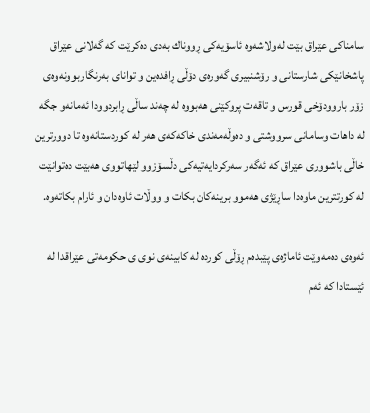سامناكی عێراق بێت له‌ولاشه‌وه‌ ئاسۆیه‌كی ڕووناك به‌دی ده‌كرێت كه‌ گه‌لانی عێراق پاشخانێكی شارستانی و رۆشنبیری گه‌وره‌ی دۆڵی ڕافده‌ین و توانای به‌رنگاربوونه‌وه‌ی زۆر باروودۆخی قورس و تاقه‌ت پروكێنی هه‌بووه‌ له‌ چه‌ند ساڵی ڕابردوودا ئه‌مانه‌و جگه‌ له‌ داهات وسامانی سرووشتی و ده‌وڵه‌مه‌ندی خاكه‌كه‌ی هه‌ر له‌ كوردستانه‌وه‌ تا دوورترین خاڵی باشووری عێراق كه‌ ئه‌گه‌ر سه‌ركردایه‌تیه‌كی دڵسۆزوو لێهاتووی هه‌بێت ده‌توانێت له‌ كورتترین ماوه‌دا ساڕێژی هه‌موو برینه‌كان بكات و ووڵات ئاوه‌دان و ئارام بكاته‌وه‌.

ئه‌وه‌ی ده‌مه‌وێت ئاماژه‌ی پێبده‌م ڕۆڵی كورده‌ له‌ كابینه‌ی نوی ی حكومه‌تی عێراقدا له‌ ئێستادا كه‌ ئه‌م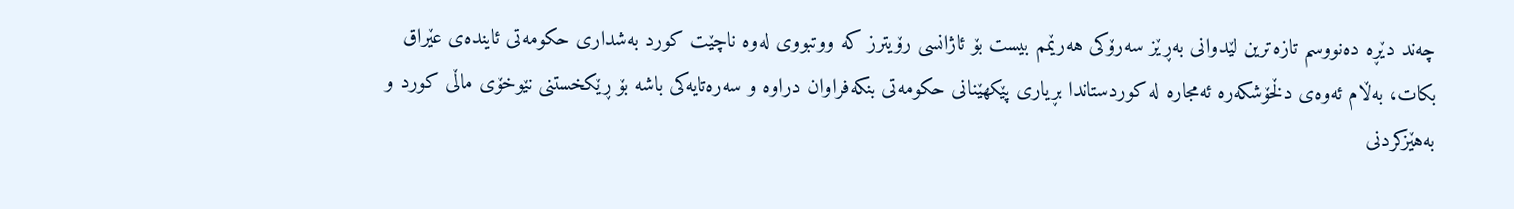چه‌ند دێڕه‌ ده‌نووسم تازه‌ترین لێدوانی به‌ڕێز سه‌رۆكی هه‌رێمم بیست بۆ ئاژانسی رۆیترز كه‌ ووتبووی له‌وه‌ ناچێت كورد به‌شداری حكومه‌تی ئاینده‌ی عێراق بكات، به‌ڵام ئه‌وه‌ی دڵخۆشكه‌ره‌ ئه‌مجاره‌ له‌ كوردستاندا بڕیاری پێكهێنانی حكومه‌تی بنكه‌فراوان دراوه‌ و سه‌ره‌تایه‌كی باشه‌ بۆ ڕێكخستنی نێوخۆی ماڵی كورد و به‌هێزكردنی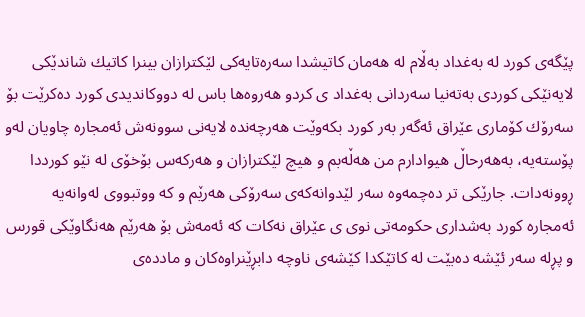پێگه‌ی كورد له‌ به‌غداد به‌ڵام له‌ هه‌مان كاتیشدا سه‌ره‌تایه‌كی لێكترازان بینرا كاتیك شاندێكی لایه‌نێكی كوردی به‌ته‌نیا سه‌ردانی به‌غداد ی كردو هه‌روه‌ها باس له‌ دووكاندیدی كورد ده‌كرێت بۆ سه‌رۆك كۆماری عێراق ئه‌گه‌ر به‌ر كورد بكه‌وێت هه‌رچه‌نده‌ لایه‌نی سوونه‌ش ئه‌مجاره‌ چاویان له‌و پۆسته‌یه‌، به‌هه‌رحاڵ هیوادارم من هه‌ڵه‌بم و هیچ لێكترازان و هه‌ركه‌س بۆخۆی له‌ نێو كورددا ڕوونه‌دات. جارێكی تر ده‌چمه‌وه‌ سه‌ر لێدوانه‌كه‌ی سه‌رۆكی هه‌رێم و كه‌ ووتبووی له‌وانه‌یه‌ ئه‌مجاره‌ كورد به‌شداری حكومه‌تی نوی ی عێراق نه‌كات كه‌ ئه‌مه‌ش بۆ هه‌رێم هه‌نگاوێكی قورس و پڕله‌ سه‌ر ئێشه‌ ده‌بێت له‌ كاتێكدا كێشه‌ی ناوچه‌ دابڕێنراوه‌كان و مادده‌ی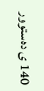140 ی ده‌ستوور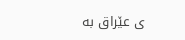ی عێراق به‌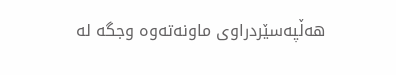هه‌ڵپه‌سێردراوی ماونه‌ته‌وه‌ وجگه‌ له‌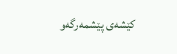كێشه‌ی پێشمه‌رگه‌و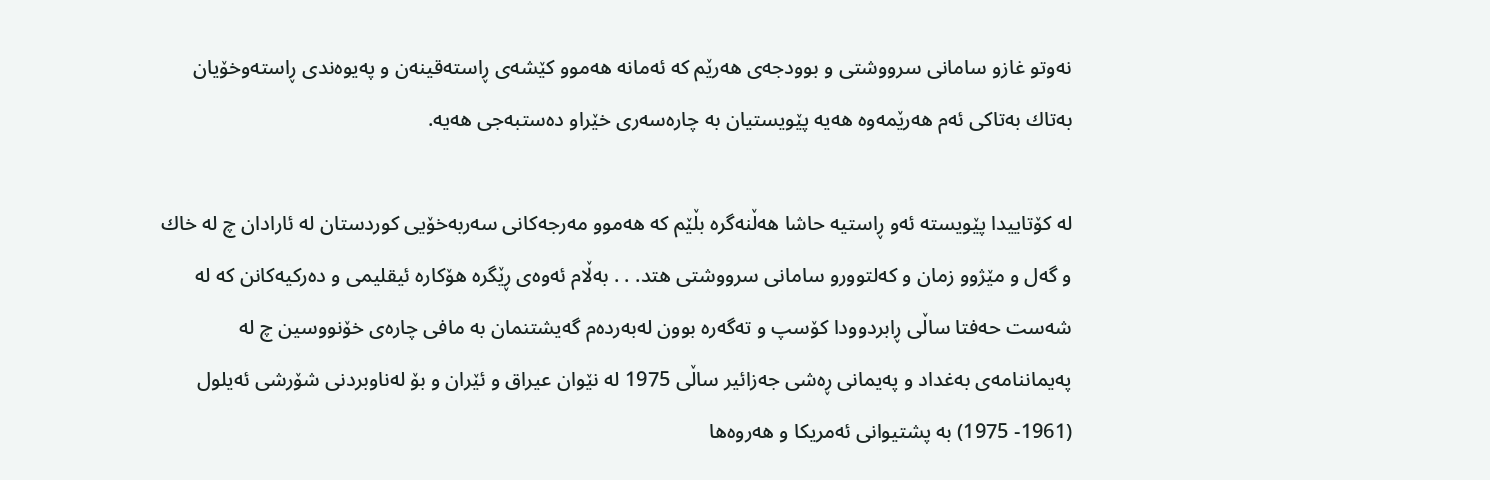نه‌وتو غازو سامانی سرووشتی و بوودجه‌ی هه‌رێم كه‌ ئه‌مانه‌ هه‌موو كێشه‌ی ڕاسته‌قینه‌ن و په‌یوه‌ندی ڕاسته‌وخۆیان به‌تاك به‌تاكی ئه‌م هه‌رێمه‌وه‌ هه‌یه‌ پێویستیان به‌ چاره‌سه‌ری خێراو ده‌ستبه‌جی هه‌یه‌.

له‌ كۆتاییدا پێویسته‌ ئه‌و ڕاستیه‌ حاشا هه‌ڵنه‌گره‌ بڵێم كه‌ هه‌موو مه‌رجه‌كانی سه‌ربه‌خۆیی كوردستان له‌ ئارادان چ له‌ خاك و گه‌ل و مێژوو زمان و كه‌لتوورو سامانی سرووشتی هتد. . . به‌ڵام ئه‌وه‌ی ڕێگره‌ هۆكاره‌ ئیقلیمی و ده‌ركیه‌كانن كه‌ له‌ شه‌ست حه‌فتا ساڵی ڕابردوودا كۆسپ و ته‌گه‌ره‌ بوون له‌به‌رده‌م گه‌یشتنمان به‌ مافی چاره‌ی خۆنووسین چ له‌ په‌یماننامه‌ی به‌غداد و په‌یمانی ڕه‌شی جه‌زائیر ساڵی 1975 له‌ نێوان عیراق و ئێران و بۆ له‌ناوبردنی شۆرشی ئه‌یلول (1961- 1975) به‌ پشتیوانی ئه‌مریكا و هه‌روه‌ها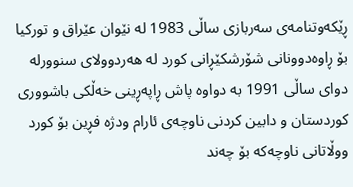ڕێكه‌وتنامه‌ی سه‌ربازی ساڵی 1983 له‌ نێوان عێراق و توركیا بۆ ڕاوه‌دوونانی شۆرشكێڕانی كورد له‌ هه‌ردوولای سنوورله‌ دوای ساڵی 1991 به‌ دواوه‌ پاش ڕاپه‌ڕینی خه‌ڵكی باشووری كوردستان و دابین كردنی ناوچه‌ی ئارام ودژه‌ فڕین بۆ كورد ووڵاتانی ناوچه‌كه‌ بۆ چه‌ند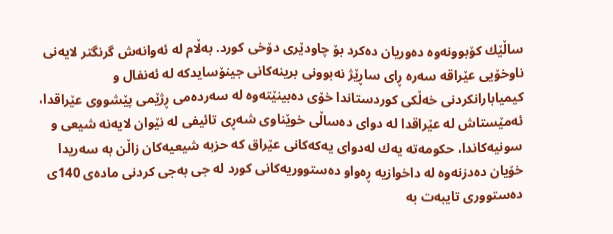ساڵێك كۆبوونه‌وه‌ ده‌وریان ده‌كرد بۆ چاودێری دۆخی كورد. به‌ڵام له‌ ئه‌وانه‌ش گرنگتر لایه‌نی ناوخۆیی عێراقه‌ سه‌ره‌ ڕای ساڕێژ نه‌بوونی برینه‌كانی جینۆسایدكه‌ له‌ ئه‌نفال و كیمیابارانكردنی خه‌ڵكی كوردستاندا خۆی ده‌بینێته‌وه‌ له‌ سه‌رده‌می ڕژێمی پێشووی عێراقدا، ئه‌مێستاش له‌ عێراقدا له‌ دوای ده‌ساڵی خوێناوی شه‌ڕی تائیفی له‌ نێوان لایه‌نه‌ شیعی و سونیه‌كاندا، حكومه‌ته‌ یه‌ك له‌دوای یه‌كه‌كانی عێراق كه‌ حزبه‌ شیعیه‌كان زاڵن به‌ سه‌ریدا خۆیان ده‌دزنه‌وه‌ له‌ داخوازیه‌ ڕه‌واو ده‌ستووریه‌كانی كورد له‌ جی به‌جی كردنی ماده‌ی 140ی ده‌ستووری تایبه‌ت به‌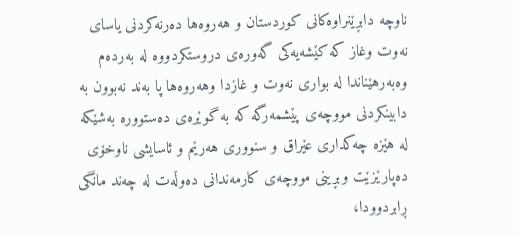ناوچه‌ دابڕێنراوه‌كانی كوردستان و هه‌روه‌ها ده‌رنه‌كردنی یاسای نه‌وت وغاز كه‌ كێشه‌یه‌كی گه‌وره‌ی دروستكردووه‌ له‌ به‌رده‌م وه‌به‌رهێناندا له‌ بواری نه‌وت و غازدا وهه‌روه‌ها پا به‌ند نه‌بوون به‌ دابینكردنی مووچه‌ی پێشمه‌رگه‌ كه‌ به‌ گوێره‌ی ده‌ستووره‌ به‌شێكه‌ له‌ هێزه‌ چه‌كداری عێراق و سنووری هه‌رێم و ئاسایشی ناوخۆی ده‌پارێزێت وبڕینی مووچه‌ی كارمه‌ندانی ده‌وڵه‌ت له‌ چه‌ند مانگی ڕابردوودا،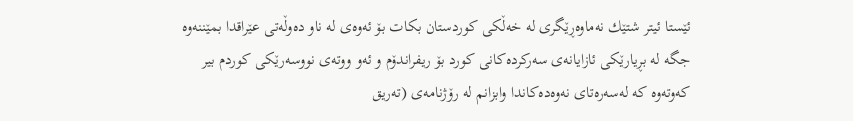ئێستا ئیتر شتێك نه‌ماوه‌ڕێگری له‌ خه‌ڵكی كوردستان بكات بۆ ئه‌وه‌ی له‌ ناو ده‌وڵه‌تی عێراقدا بمێننه‌وه‌ جگه‌ له‌ بڕیارێكی ئازایانه‌ی سه‌ركرده‌كانی كورد بۆ ریفراندۆم و ئه‌و ووته‌ی نووسه‌رێكی كوردم بیر كه‌وته‌وه‌ كه‌ له‌سه‌ره‌تای نه‌وه‌ده‌كاندا وابزانم له‌ رۆژنامه‌ی (ته‌ریق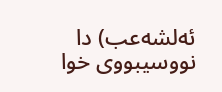ئه‌لشه‌عب) دا نووسیبووی خوا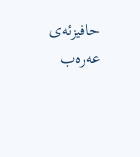حافیزئه‌ی عه‌ره‌ب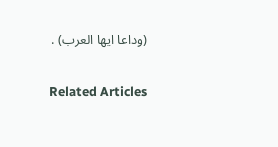(وداعا ایها العرب) .

Related Articles